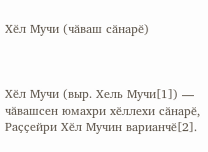Хӗл Мучи (чӑваш сӑнарӗ)



Хӗл Мучи (выр. Хель Мучи[1]) — чӑвашсен юмахри хӗллехи сӑнарӗ, Раҫҫейри Хӗл Мучин варианчӗ[2].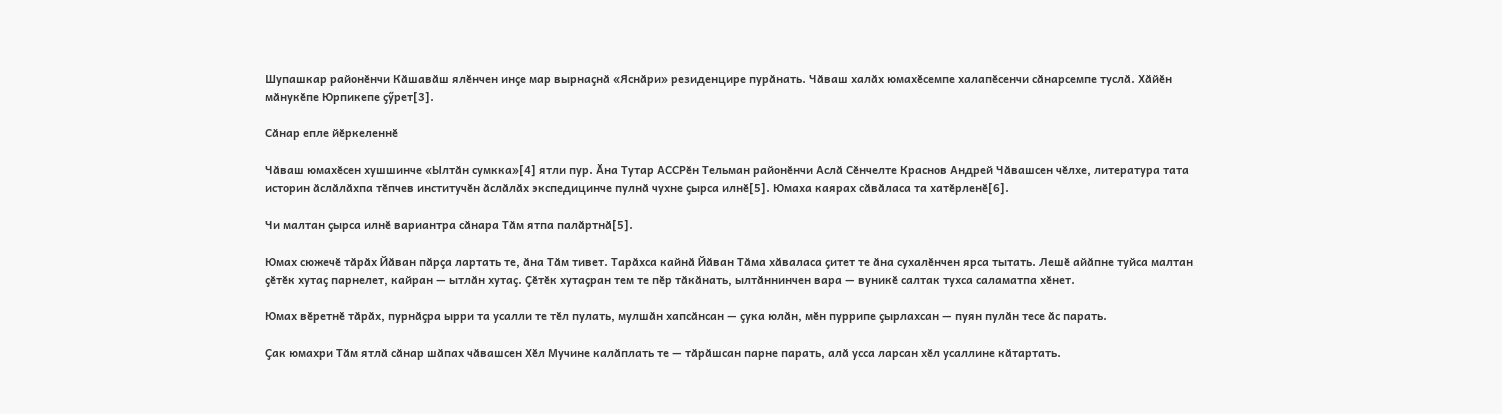Шупашкар районӗнчи Кӑшавӑш ялӗнчен инҫе мар вырнаҫнӑ «Яснӑри» резиденцире пурӑнать. Чӑваш халӑх юмахӗсемпе халапӗсенчи сӑнарсемпе туслӑ. Хӑйӗн мӑнукӗпе Юрпикепе ҫӳрет[3].

Сӑнар епле йӗркеленнӗ

Чӑваш юмахӗсен хушшинче «Ылтӑн сумкка»[4] ятли пур. Ӑна Тутар АССРӗн Тельман районӗнчи Аслӑ Сӗнчелте Краснов Андрей Чӑвашсен чӗлхе, литература тата историн ӑслӑлӑхпа тӗпчев институчӗн ӑслӑлӑх экспедицинче пулнӑ чухне ҫырса илнӗ[5]. Юмаха каярах сӑвӑласа та хатӗрленӗ[6].

Чи малтан ҫырса илнӗ вариантра сӑнара Тӑм ятпа палӑртнӑ[5].

Юмах сюжечӗ тӑрӑх Йӑван пӑрҫа лартать те, ӑна Тӑм тивет. Тарӑхса кайнӑ Йӑван Тӑма хӑваласа ҫитет те ӑна сухалӗнчен ярса тытать. Лешӗ айӑпне туйса малтан ҫӗтӗк хутаҫ парнелет, кайран — ытлӑн хутаҫ. Ҫӗтӗк хутаҫран тем те пӗр тӑкӑнать, ылтӑннинчен вара — вуникӗ салтак тухса саламатпа хӗнет.

Юмах вӗретнӗ тӑрӑх, пурнӑҫра ырри та усалли те тӗл пулать, мулшӑн хапсӑнсан — ҫука юлӑн, мӗн пуррипе ҫырлахсан — пуян пулӑн тесе ӑс парать.

Ҫак юмахри Тӑм ятлӑ сӑнар шӑпах чӑвашсен Хӗл Мучине калӑплать те — тӑрӑшсан парне парать, алӑ усса ларсан хӗл усаллине кӑтартать.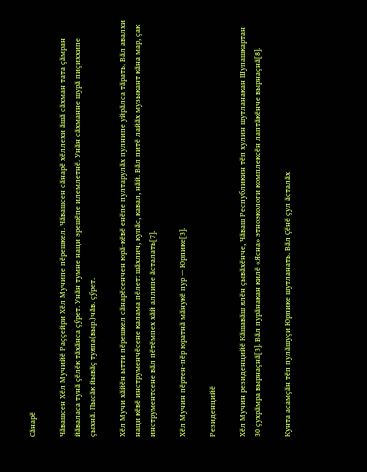Сӑнарӗ

Чӑвашсен Хӗл Мучийӗ Раҫҫейри Хӗл Мучипе пӗрешкел. Чӑвашсен сӑнарӗ хӗллехи ӑшӑ сӑхман тата ҫӑмран йӑваласа тунӑ ҫӗлӗк тӑхӑнса ҫӳрет. Унӑн тумне наци эрешӗпе илемлетнӗ. Унӑн сӑхманне шурӑ пиҫиххипе ҫыхнӑ. Пысӑк йывӑҫ туяпа(выр.)чăв. ҫӳрет.

Хӗл Мучи хӑйӗн ытти пӗрешкел сӑнарӗсенчен юрӑ-кӗвӗ енӗпе пултарулӑх пулнипе уйрӑлса тӑрать. Вӑл авалхи наци кӗвӗ инструменчӗсене калама пӗлет: шӑхлич, купӑс, кавал, нӑй. Вӑл питӗ лайӑх музыкант кӑна мар, ҫак инструментсене вӑл пӗтӗмпех хӑй аллипе ӑсталать[7].

Хӗл Мучин пӗртен-пӗр юратнӑ мӑнукӗ пур — Юрпике[3].

Резиденцийӗ

Хӗл Мучин резиденцийӗ Кӑшавӑш ялӗн ҫывӑхӗнче, Чӑваш Республикин тӗп хулин шутланакан Шупашкартан 30 ҫухрӑмра вырнаҫнӑ[3]. Вӑл пурӑнакан килӗ «Ясна» этноэкологи комплексӗн лаптӑкӗнче вырнаҫнӑ[8].

Кунта асамҫӑн тӗп пулӑшуҫи Юрпике шутланать. Вӑл Ҫӗнӗ ҫул ӑсталӑх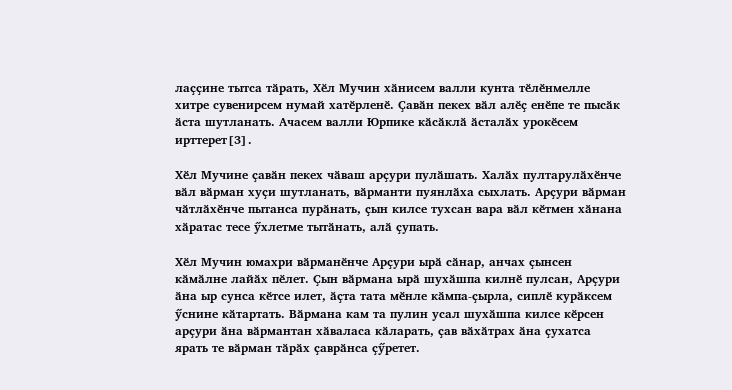лаҫҫине тытса тӑрать, Хӗл Мучин хӑнисем валли кунта тӗлӗнмелле хитре сувенирсем нумай хатӗрленӗ. Ҫавӑн пекех вӑл алӗҫ енӗпе те пысӑк ӑста шутланать. Ачасем валли Юрпике кӑсӑклӑ ӑсталӑх урокӗсем ирттерет[3].

Хӗл Мучине ҫавӑн пекех чӑваш арҫури пулӑшать. Халӑх пултарулӑхӗнче вӑл вӑрман хуҫи шутланать, вӑрманти пуянлӑха сыхлать. Арҫури вӑрман чӑтлӑхӗнче пытанса пурӑнать, ҫын килсе тухсан вара вӑл кӗтмен хӑнана хӑратас тесе ӳхлетме тытӑнать, алӑ ҫупать.

Хӗл Мучин юмахри вӑрманӗнче Арҫури ырӑ сӑнар, анчах ҫынсен кӑмӑлне лайӑх пӗлет. Ҫын вӑрмана ырӑ шухӑшпа килнӗ пулсан, Арҫури ӑна ыр сунса кӗтсе илет, ӑҫта тата мӗнле кӑмпа-ҫырла, сиплӗ курӑксем ӳснине кӑтартать. Вӑрмана кам та пулин усал шухӑшпа килсе кӗрсен арҫури ӑна вӑрмантан хӑваласа кӑларать, ҫав вӑхӑтрах ӑна ҫухатса ярать те вӑрман тӑрӑх ҫаврӑнса ҫӳретет.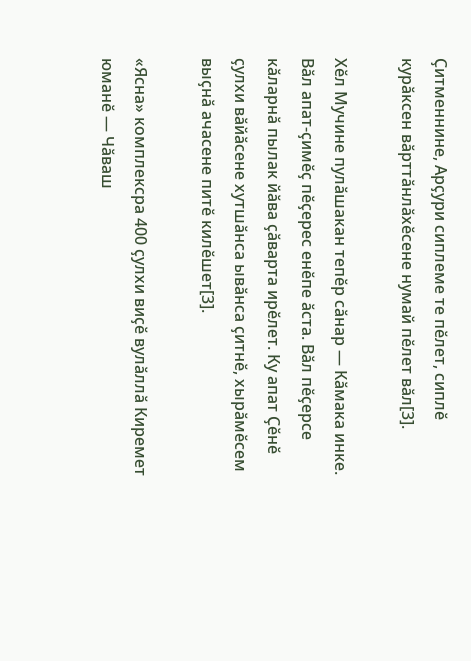Ҫитменнине, Арҫури сиплеме те пӗлет, сиплӗ курӑксен вӑрттӑнлӑхӗсене нумай пӗлет вӑл[3].

Хӗл Мучине пулӑшакан тепӗр сӑнар — Кӑмака инке. Вӑл апат-ҫимӗҫ пӗҫерес енӗпе ӑста. Вӑл пӗҫерсе кӑларнӑ пылак йӑва ҫӑварта ирӗлет. Ку апат Ҫӗнӗ ҫулхи вӑйӑсене хутшӑнса ывӑнса ҫитнӗ, хырӑмӗсем выҫнӑ ачасене питӗ килӗшет[3].

«Ясна» комплексра 400 ҫулхи виҫӗ вулӑллӑ Киремет юманӗ — Чӑваш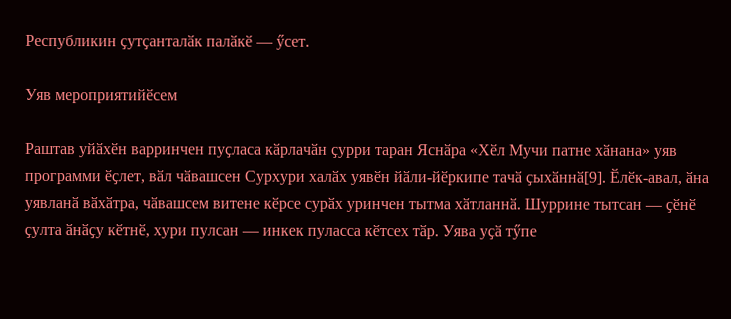Республикин ҫутҫанталӑк палӑкӗ — ӳсет.

Уяв мероприятийӗсем

Раштав уйӑхӗн варринчен пуҫласа кӑрлачӑн ҫурри таран Яснӑра «Хӗл Мучи патне хӑнана» уяв программи ӗҫлет, вӑл чӑвашсен Сурхури халӑх уявӗн йӑли-йӗркипе тачӑ ҫыхӑннӑ[9]. Ӗлӗк-авал, ӑна уявланӑ вӑхӑтра, чӑвашсем витене кӗрсе сурӑх уринчен тытма хӑтланнӑ. Шуррине тытсан — ҫӗнӗ ҫулта ӑнӑҫу кӗтнӗ, хури пулсан — инкек пуласса кӗтсех тӑр. Уява уҫӑ тӳпе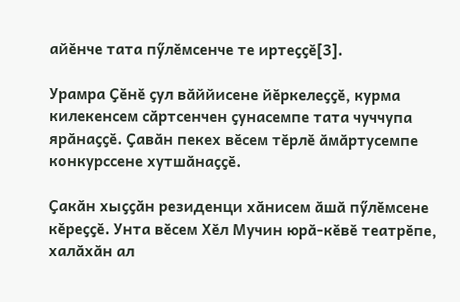айӗнче тата пӳлӗмсенче те иртеҫҫӗ[3].

Урамра Ҫӗнӗ ҫул вӑййисене йӗркелеҫҫӗ, курма килекенсем сӑртсенчен ҫунасемпе тата чуччупа ярӑнаҫҫӗ. Ҫавӑн пекех вӗсем тӗрлӗ ӑмӑртусемпе конкурссене хутшӑнаҫҫӗ.

Ҫакӑн хыҫҫӑн резиденци хӑнисем ӑшӑ пӳлӗмсене кӗреҫҫӗ. Унта вӗсем Хӗл Мучин юрӑ-кӗвӗ театрӗпе, халӑхӑн ал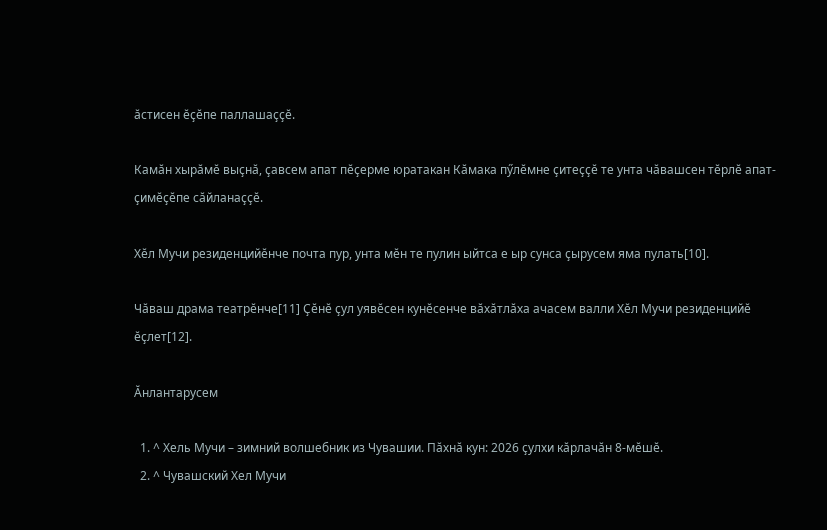ӑстисен ӗҫӗпе паллашаҫҫӗ.

Камӑн хырӑмӗ выҫнӑ, ҫавсем апат пӗҫерме юратакан Кӑмака пӳлӗмне ҫитеҫҫӗ те унта чӑвашсен тӗрлӗ апат-ҫимӗҫӗпе сӑйланаҫҫӗ.

Хӗл Мучи резиденцийӗнче почта пур, унта мӗн те пулин ыйтса е ыр сунса ҫырусем яма пулать[10].

Чӑваш драма театрӗнче[11] Ҫӗнӗ ҫул уявӗсен кунӗсенче вӑхӑтлӑха ачасем валли Хӗл Мучи резиденцийӗ ӗҫлет[12].

Ӑнлантарусем

  1. ^ Хель Мучи – зимний волшебник из Чувашии. Пӑхнӑ кун: 2026 ҫулхи кӑрлачӑн 8-мӗшӗ.
  2. ^ Чувашский Хел Мучи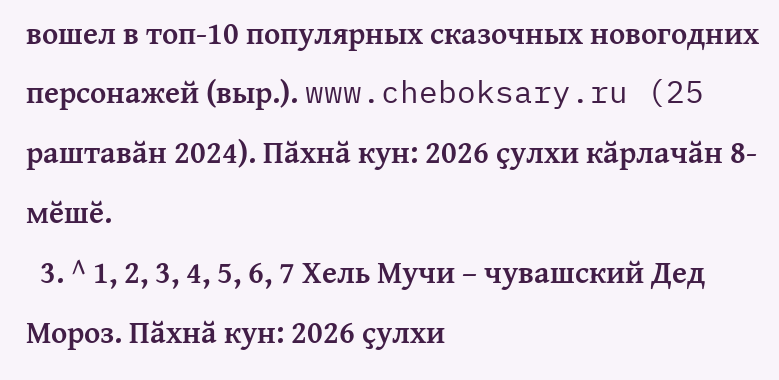вошел в топ-10 популярных сказочных новогодних персонажей (выр.). www.cheboksary.ru (25 раштавӑн 2024). Пӑхнӑ кун: 2026 ҫулхи кӑрлачӑн 8-мӗшӗ.
  3. ^ 1, 2, 3, 4, 5, 6, 7 Хель Мучи – чувашский Дед Мороз. Пӑхнӑ кун: 2026 ҫулхи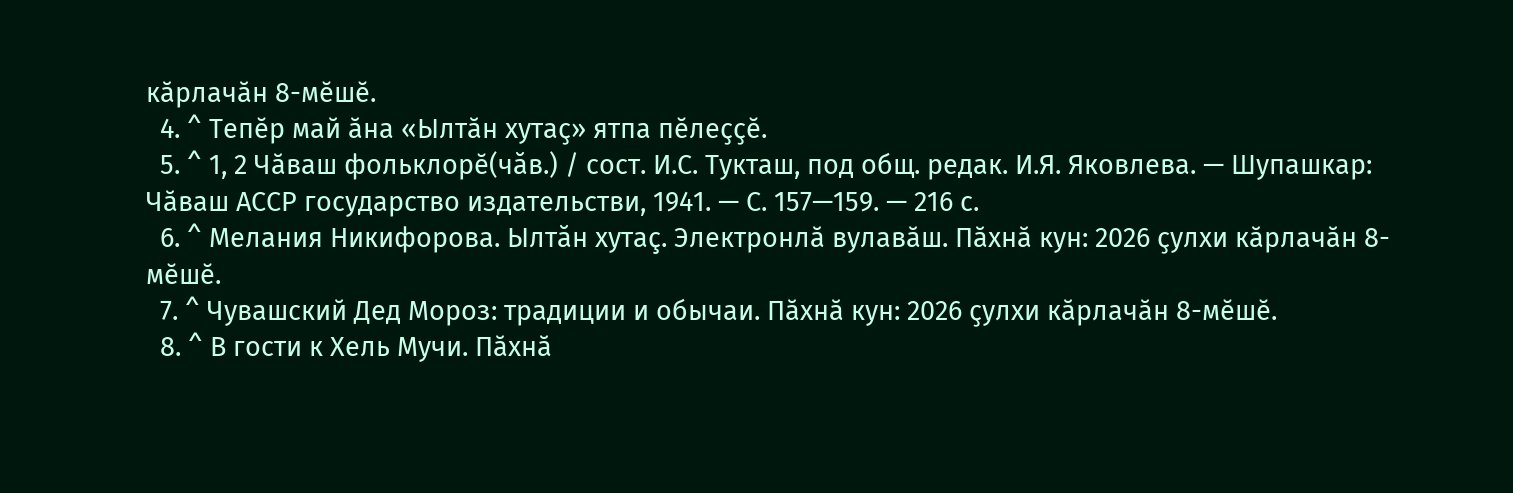кӑрлачӑн 8-мӗшӗ.
  4. ^ Тепӗр май ӑна «Ылтӑн хутаҫ» ятпа пӗлеҫҫӗ.
  5. ^ 1, 2 Чӑваш фольклорӗ(чăв.) / сост. И.С. Тукташ, под общ. редак. И.Я. Яковлева. — Шупашкар: Чӑваш АССР государство издательстви, 1941. — С. 157—159. — 216 с.
  6. ^ Мелания Никифорова. Ылтăн хутаç. Электронлӑ вулавӑш. Пӑхнӑ кун: 2026 ҫулхи кӑрлачӑн 8-мӗшӗ.
  7. ^ Чувашский Дед Мороз: традиции и обычаи. Пӑхнӑ кун: 2026 ҫулхи кӑрлачӑн 8-мӗшӗ.
  8. ^ В гости к Хель Мучи. Пӑхнӑ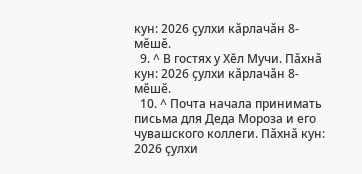кун: 2026 ҫулхи кӑрлачӑн 8-мӗшӗ.
  9. ^ В гостях у Хĕл Мучи. Пӑхнӑ кун: 2026 ҫулхи кӑрлачӑн 8-мӗшӗ.
  10. ^ Почта начала принимать письма для Деда Мороза и его чувашского коллеги. Пӑхнӑ кун: 2026 ҫулхи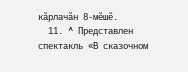кӑрлачӑн 8-мӗшӗ.
  11. ^ Представлен спектакль «В сказочном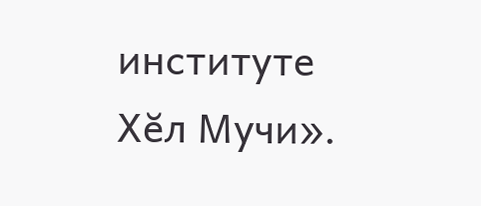институте Хĕл Мучи».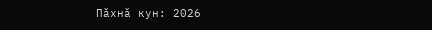Пӑхнӑ кун: 2026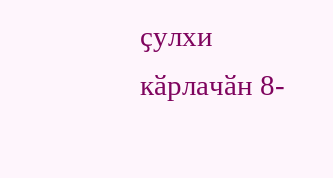ҫулхи кӑрлачӑн 8-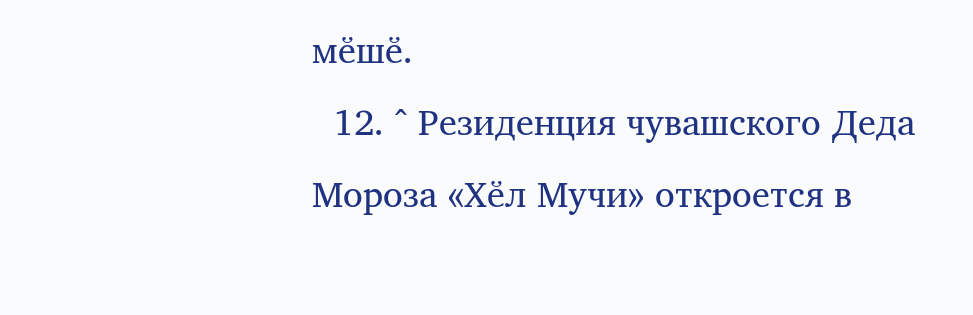мӗшӗ.
  12. ^ Резиденция чувашского Деда Мороза «Хӗл Мучи» откроется в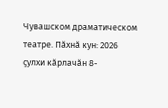Чувашском драматическом театре. Пӑхнӑ кун: 2026 ҫулхи кӑрлачӑн 8-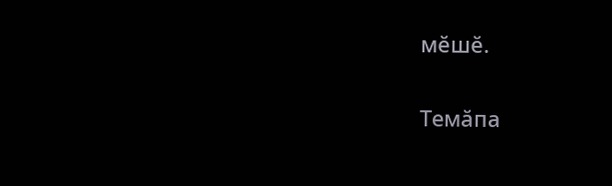мӗшӗ.

Темӑпа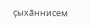ҫыхӑннисем